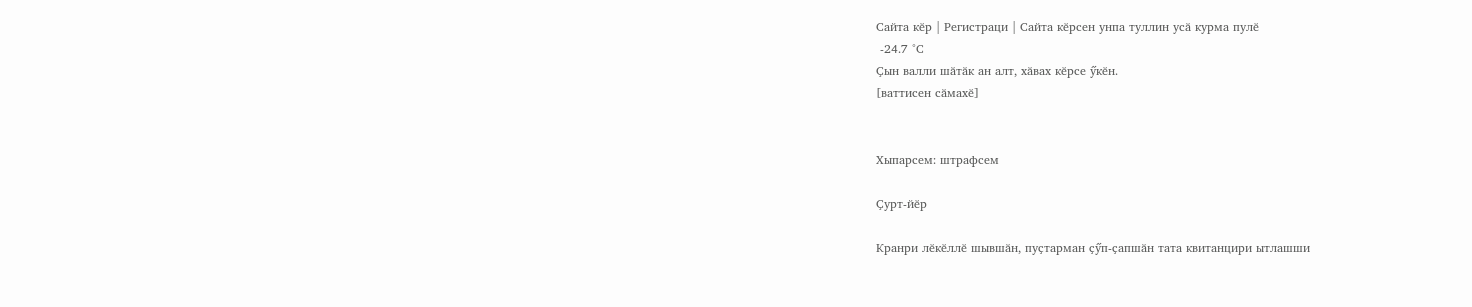Сайта кӗр | Регистраци | Сайта кӗрсен унпа туллин усӑ курма пулӗ
 -24.7 °C
Ҫын валли шӑтӑк ан алт, хӑвах кӗрсе ӳкӗн.
[ваттисен сӑмахӗ]


Хыпарсем: штрафсем

Ҫурт-йӗр

Кранри лӗкӗллӗ шывшӑн, пуҫтарман ҫӳп-ҫапшӑн тата квитанцири ытлашши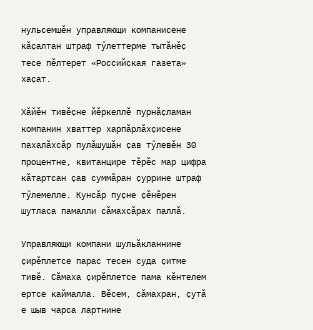нульсемшӗн управляющи компанисене кӑҫалтан штраф тӳлеттерме тытӑнӗҫ тесе пӗлтерет «Российская газета» хаҫат.

Хӑйӗн тивӗҫне йӗркеллӗ пурнӑҫламан компанин хваттер харпӑрлӑхҫисене пахалӑхсӑр пулӑшушӑн ҫав тӳлевӗн 30 процентне, квитанцире тӗрӗс мар цифра кӑтартсан ҫав суммӑран ҫуррине штраф тӳлемелле. Кунсӑр пуҫне ҫӗнӗрен шутласа памалли сӑмахсӑрах паллӑ.

Управляющи компани шульӑкланнине ҫирӗплетсе парас тесен суда ҫитме тивӗ. Сӑмаха ҫирӗплетсе пама кӗнтелем ертсе каймалла. Вӗсем, сӑмахран, ҫутӑ е шыв чарса лартнине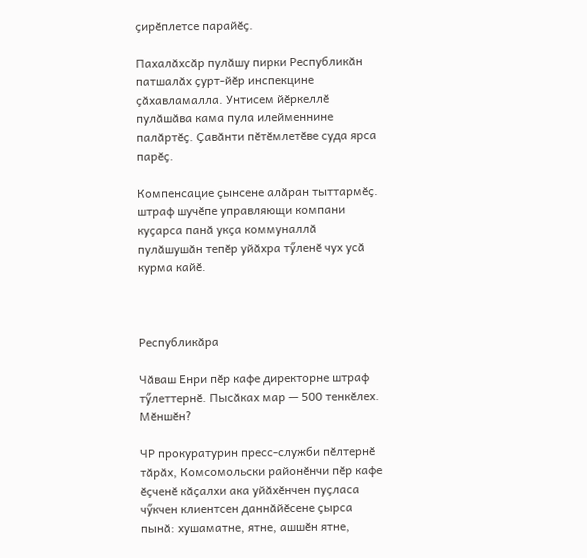ҫирӗплетсе парайӗҫ.

Пахалӑхсӑр пулӑшу пирки Республикӑн патшалӑх ҫурт-йӗр инспекцине ҫӑхавламалла. Унтисем йӗркеллӗ пулӑшӑва кама пула илейменнине палӑртӗҫ. Ҫавӑнти пӗтӗмлетӗве суда ярса парӗҫ.

Компенсацие ҫынсене алӑран тыттармӗҫ. штраф шучӗпе управляющи компани куҫарса панӑ укҫа коммуналлӑ пулӑшушӑн тепӗр уйӑхра тӳленӗ чух усӑ курма кайӗ.



Республикӑра

Чӑваш Енри пӗр кафе директорне штраф тӳлеттернӗ. Пысӑках мар — 500 тенкӗлех. Мӗншӗн?

ЧР прокуратурин пресс-служби пӗлтернӗ тӑрӑх, Комсомольски районӗнчи пӗр кафе ӗҫченӗ кӑҫалхи ака уйӑхӗнчен пуҫласа чӳкчен клиентсен даннӑйӗсене ҫырса пынӑ: хушаматне, ятне, ашшӗн ятне,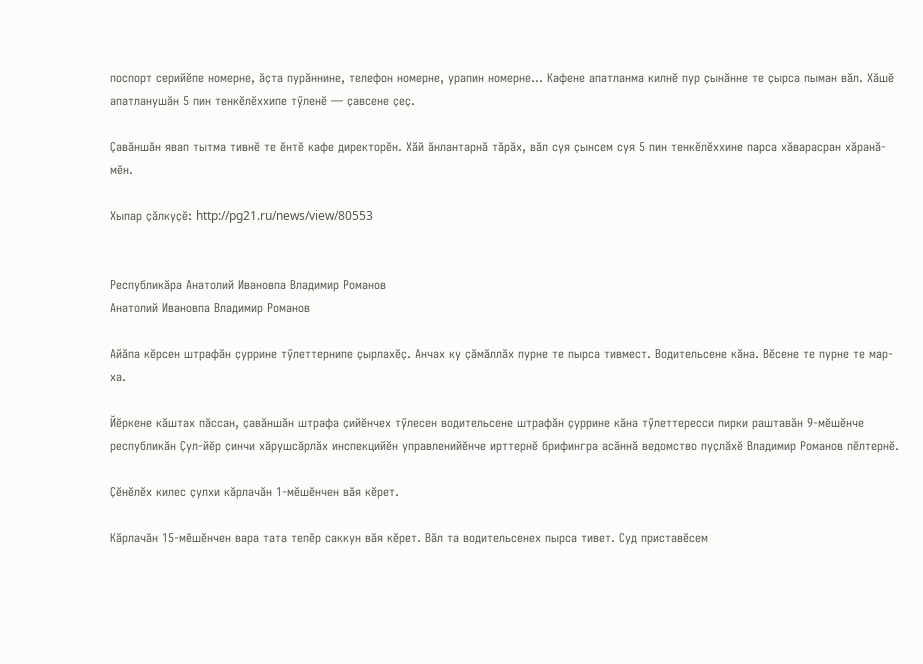поспорт серийӗпе номерне, ӑҫта пурӑннине, телефон номерне, урапин номерне… Кафене апатланма килнӗ пур ҫынӑнне те ҫырса пыман вӑл. Хӑшӗ апатланушӑн 5 пин тенкӗлӗххипе тӳленӗ — ҫавсене ҫеҫ.

Ҫавӑншӑн явап тытма тивнӗ те ӗнтӗ кафе директорӗн. Хӑй ӑнлантарнӑ тӑрӑх, вӑл суя ҫынсем суя 5 пин тенкӗлӗххине парса хӑварасран хӑранӑ-мӗн.

Хыпар ҫӑлкуҫӗ: http://pg21.ru/news/view/80553


Республикӑра Анатолий Ивановпа Владимир Романов
Анатолий Ивановпа Владимир Романов

Айӑпа кӗрсен штрафӑн ҫуррине тӳлеттернипе ҫырлахӗҫ. Анчах ку ҫӑмӑллӑх пурне те пырса тивмест. Водительсене кӑна. Вӗсене те пурне те мар-ха.

Йӗркене кӑштах пӑссан, ҫавӑншӑн штрафа ҫийӗнчех тӳлесен водительсене штрафӑн ҫуррине кӑна тӳлеттересси пирки раштавӑн 9-мӗшӗнче республикӑн Ҫул-йӗр ҫинчи хӑрушсӑрлӑх инспекцийӗн управленийӗнче ирттернӗ брифингра асӑннӑ ведомство пуҫлӑхӗ Владимир Романов пӗлтернӗ.

Ҫӗнӗлӗх килес ҫулхи кӑрлачӑн 1-мӗшӗнчен вӑя кӗрет.

Кӑрлачӑн 15-мӗшӗнчен вара тата тепӗр саккун вӑя кӗрет. Вӑл та водительсенех пырса тивет. Суд приставӗсем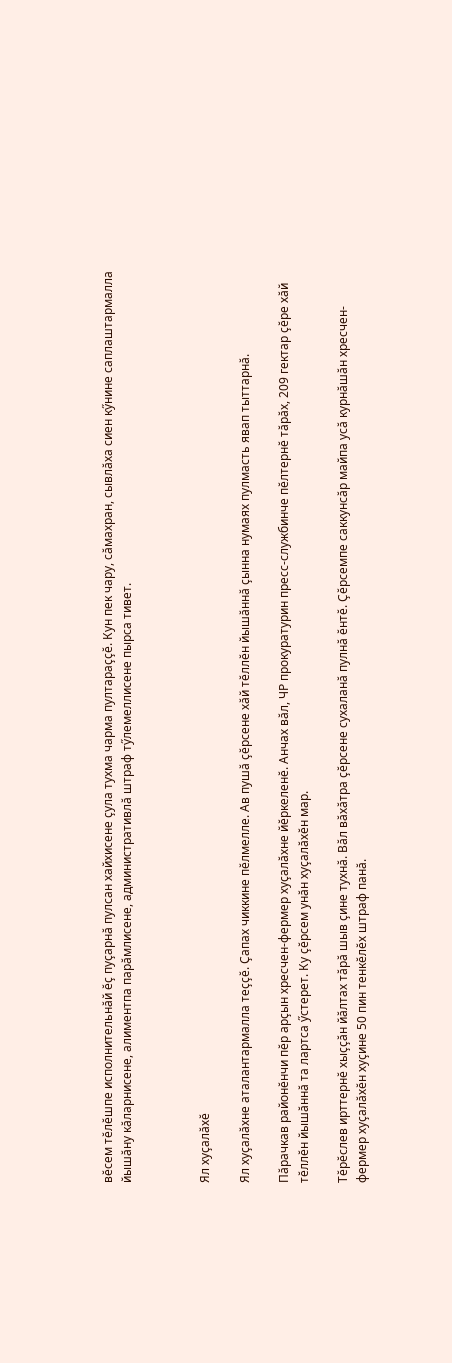вӗсем тӗлӗшпе исполнительнӑй ӗҫ пуҫарнӑ пулсан хайхисене ҫула тухма чарма пултараҫҫӗ. Кун пек чару, сӑмахран, сывлӑха сиен кӳнине саплаштармалла йышӑну кӑларнисене, алиментпа парӑмлисене, административлӑ штраф тӳлемеллисене пырса тивет.



Ял хуҫалӑхӗ

Ял хуҫалӑхне аталантармалла теҫҫӗ. Ҫапах чиккине пӗлмелле. Ав пушӑ ҫӗрсене хӑй тӗллӗн йышӑннӑ ҫынна нумаях пулмасть явап тыттарнӑ.

Пӑрачкав районӗнчи пӗр арҫын хресчен-фермер хуҫалӑхне йӗркеленӗ. Анчах вӑл, ЧР прокуратурин пресс-службинче пӗлтернӗ тӑрӑх, 209 гектар ҫӗре хӑй тӗллӗн йышӑннӑ та лартса ӳстерет. Ку ҫӗрсем унӑн хуҫалӑхӗн мар.

Тӗрӗслев ирттернӗ хыҫҫӑн йӑлтах тӑрӑ шыв ҫине тухнӑ. Вӑл вӑхӑтра ҫӗрсене сухаланӑ пулнӑ ӗнтӗ. Ҫӗрсемпе саккунсӑр майпа усӑ курнӑшӑн хресчен-фермер хуҫалӑхӗн хуҫине 50 пин тенкӗлӗх штраф панӑ.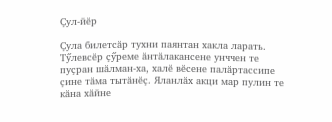Ҫул-йӗр

Ҫула билетсӑр тухни паянтан хакла ларать. Тӳлевсӗр ҫӳреме ӑнтӑлакансене унччен те пуҫран шӑлман-ха, халӗ вӗсене палӑртассипе ҫине тӑма тытӑнӗҫ. Яланлӑх акци мар пулин те кӑна хӑйне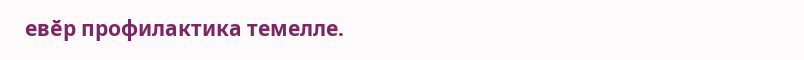евӗр профилактика темелле.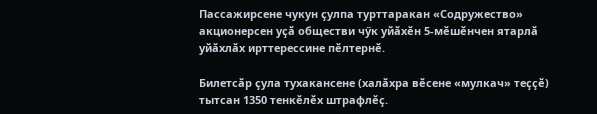Пассажирсене чукун ҫулпа турттаракан «Содружество» акционерсен уҫӑ обществи чӳк уйӑхӗн 5-мӗшӗнчен ятарлӑ уйӑхлӑх ирттерессине пӗлтернӗ.

Билетсӑр ҫула тухакансене (халӑхра вӗсене «мулкач» теҫҫӗ) тытсан 1350 тенкӗлӗх штрафлӗҫ.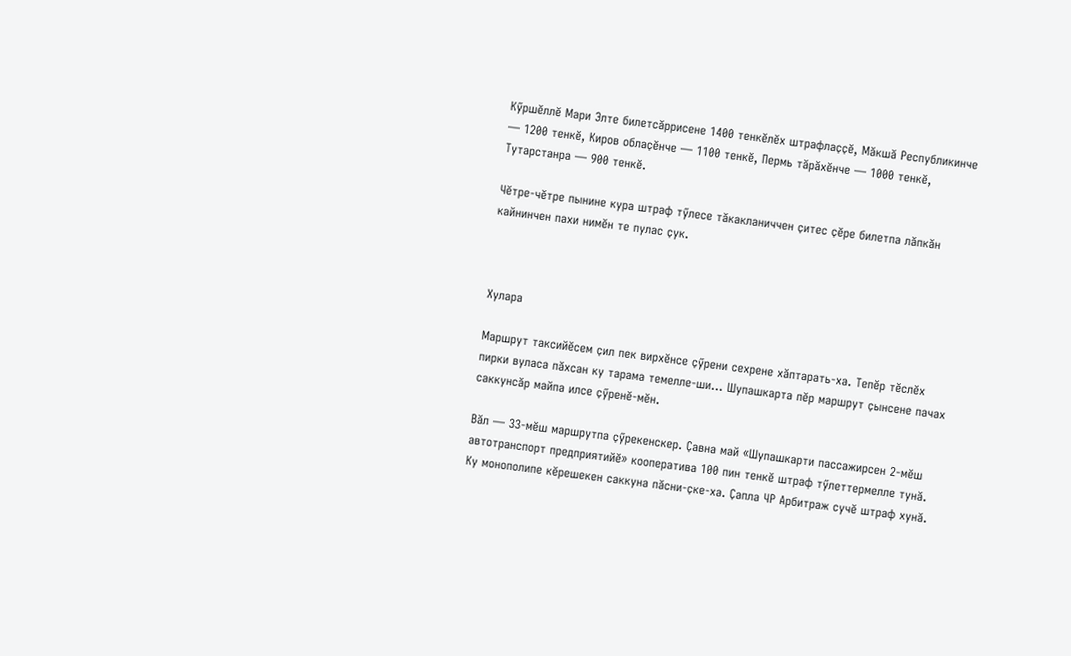Кӳршӗллӗ Мари Элте билетсӑррисене 1400 тенкӗлӗх штрафлаҫҫӗ, Мӑкшӑ Республикинче — 1200 тенкӗ, Киров облаҫӗнче — 1100 тенкӗ, Пермь тӑрӑхӗнче — 1000 тенкӗ, Тутарстанра — 900 тенкӗ.

Чӗтре-чӗтре пынине кура штраф тӳлесе тӑкакланиччен ҫитес ҫӗре билетпа лӑпкӑн кайнинчен пахи нимӗн те пулас ҫук.



Хулара

Маршрут таксийӗсем ҫил пек вирхӗнсе ҫӳрени сехрене хӑптарать-ха. Тепӗр тӗслӗх пирки вуласа пӑхсан ку тарама темелле-ши… Шупашкарта пӗр маршрут ҫынсене пачах саккунсӑр майпа илсе ҫӳренӗ-мӗн.

Вӑл — 33-мӗш маршрутпа ҫӳрекенскер. Ҫавна май «Шупашкарти пассажирсен 2-мӗш автотранспорт предприятийӗ» кооператива 100 пин тенкӗ штраф тӳлеттермелле тунӑ. Ку монополипе кӗрешекен саккуна пӑсни-ҫке-ха. Ҫапла ЧР Арбитраж сучӗ штраф хунӑ.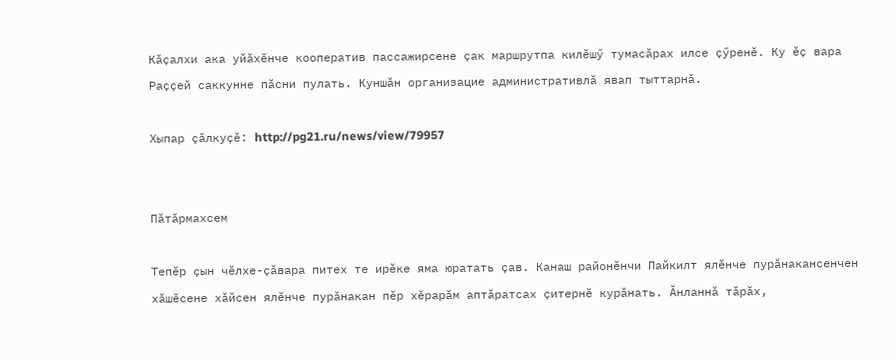Кӑҫалхи ака уйӑхӗнче кооператив пассажирсене ҫак маршрутпа килӗшӳ тумасӑрах илсе ҫӳренӗ. Ку ӗҫ вара Раҫҫей саккунне пӑсни пулать. Куншӑн организацие административлӑ явап тыттарнӑ.

Хыпар ҫӑлкуҫӗ: http://pg21.ru/news/view/79957


Пӑтӑрмахсем

Тепӗр ҫын чӗлхе-ҫӑвара питех те ирӗке яма юратать ҫав. Канаш районӗнчи Пайкилт ялӗнче пурӑнакансенчен хӑшӗсене хӑйсен ялӗнче пурӑнакан пӗр хӗрарӑм аптӑратсах ҫитернӗ курӑнать. Ӑнланнӑ тӑрӑх,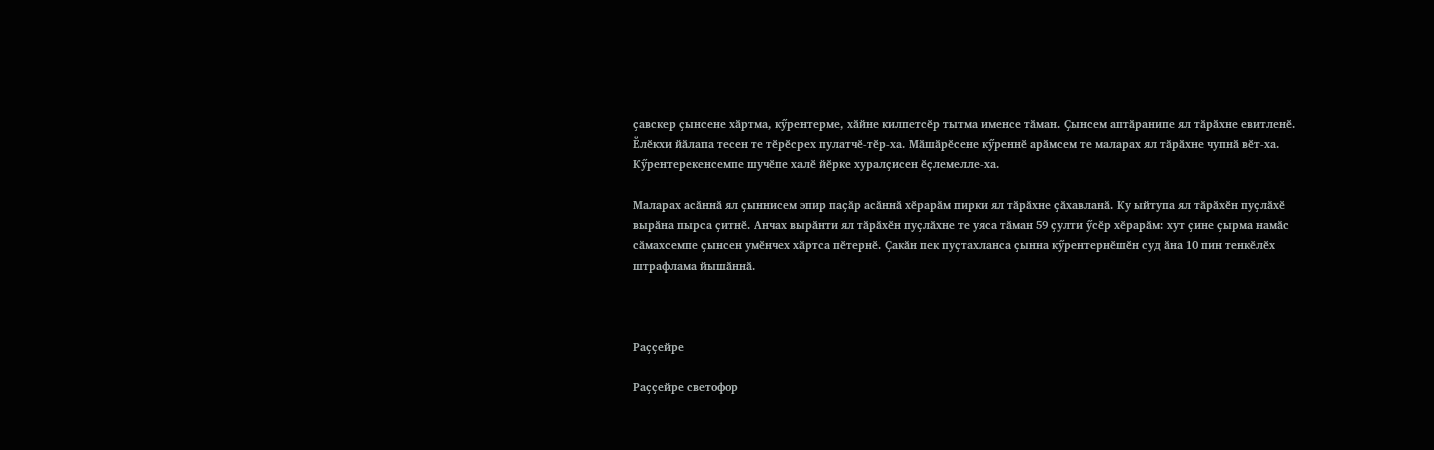ҫавскер ҫынсене хӑртма, кӳрентерме, хӑйне килпетсӗр тытма именсе тӑман. Ҫынсем аптӑранипе ял тӑрӑхне евитленӗ. Ӗлӗкхи йӑлапа тесен те тӗрӗсрех пулатчӗ-тӗр-ха. Мӑшӑрӗсене кӳреннӗ арӑмсем те маларах ял тӑрӑхне чупнӑ вӗт-ха. Кӳрентерекенсемпе шучӗпе халӗ йӗрке хуралҫисен ӗҫлемелле-ха.

Маларах асӑннӑ ял ҫыннисем эпир паҫӑр асӑннӑ хӗрарӑм пирки ял тӑрӑхне ҫӑхавланӑ. Ку ыйтупа ял тӑрӑхӗн пуҫлӑхӗ вырӑна пырса ҫитнӗ. Анчах вырӑнти ял тӑрӑхӗн пуҫлӑхне те уяса тӑман 59 ҫулти ӳсӗр хӗрарӑм: хут ҫине ҫырма намӑс сӑмахсемпе ҫынсен умӗнчех хӑртса пӗтернӗ. Ҫакӑн пек пуҫтахланса ҫынна кӳрентернӗшӗн суд ӑна 10 пин тенкӗлӗх штрафлама йышӑннӑ.



Раҫҫейре

Раҫҫейре светофор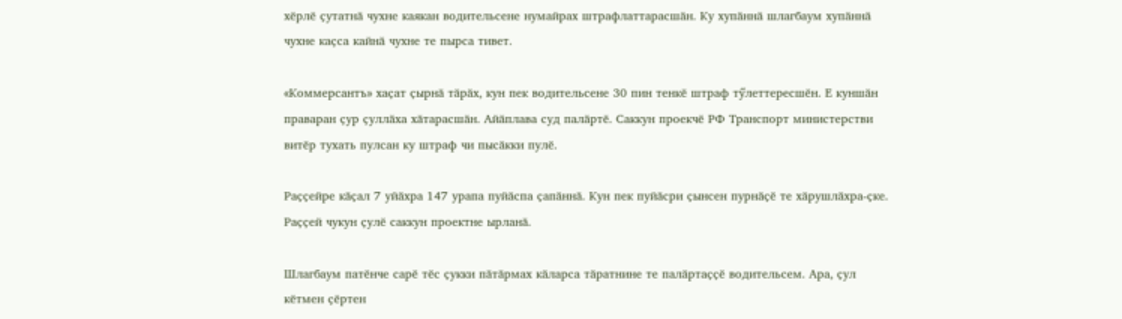хӗрлӗ ҫутатнӑ чухне каякан водительсене нумайрах штрафлаттарасшӑн. Ку хупӑннӑ шлагбаум хупӑннӑ чухне каҫса кайнӑ чухне те пырса тивет.

«Коммерсантъ» хаҫат ҫырнӑ тӑрӑх, кун пек водительсене 30 пин тенкӗ штраф тӳлеттересшӗн. Е куншӑн праваран ҫур ҫуллӑха хӑтарасшӑн. Айӑплава суд палӑртӗ. Саккун проекчӗ РФ Транспорт министерстви витӗр тухать пулсан ку штраф чи пысӑкки пулӗ.

Раҫҫейре кӑҫал 7 уйӑхра 147 урапа пуйӑспа ҫапӑннӑ. Кун пек пуйӑсри ҫынсен пурнӑҫӗ те хӑрушлӑхра-ҫке. Раҫҫей чукун ҫулӗ саккун проектне ырланӑ.

Шлагбаум патӗнче сарӗ тӗс ҫукки пӑтӑрмах кӑларса тӑратнине те палӑртаҫҫӗ водительсем. Ара, ҫул кӗтмен ҫӗртен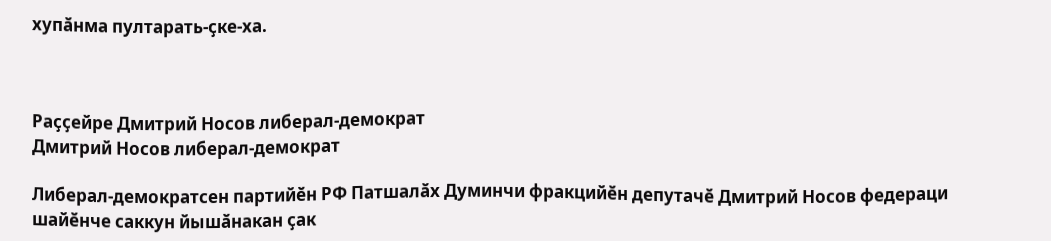хупӑнма пултарать-ҫке-ха.



Раҫҫейре Дмитрий Носов либерал-демократ
Дмитрий Носов либерал-демократ

Либерал-демократсен партийӗн РФ Патшалӑх Думинчи фракцийӗн депутачӗ Дмитрий Носов федераци шайӗнче саккун йышӑнакан ҫак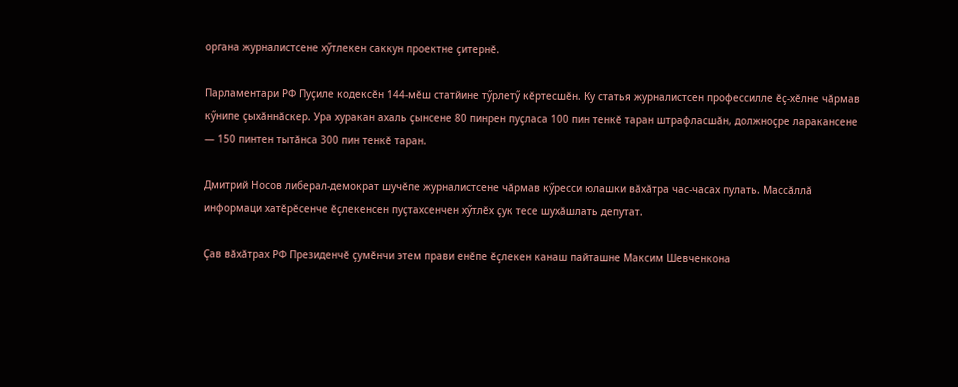органа журналистсене хӳтлекен саккун проектне ҫитернӗ.

Парламентари РФ Пуҫиле кодексӗн 144-мӗш статйине тӳрлетӳ кӗртесшӗн. Ку статья журналистсен профессилле ӗҫ-хӗлне чӑрмав кӳнипе ҫыхӑннӑскер. Ура хуракан ахаль ҫынсене 80 пинрен пуҫласа 100 пин тенкӗ таран штрафласшӑн, должноҫре ларакансене — 150 пинтен тытӑнса 300 пин тенкӗ таран.

Дмитрий Носов либерал-демократ шучӗпе журналистсене чӑрмав кӳресси юлашки вӑхӑтра час-часах пулать. Массӑллӑ информаци хатӗрӗсенче ӗҫлекенсен пуҫтахсенчен хӳтлӗх ҫук тесе шухӑшлать депутат.

Ҫав вӑхӑтрах РФ Президенчӗ ҫумӗнчи этем прави енӗпе ӗҫлекен канаш пайташне Максим Шевченкона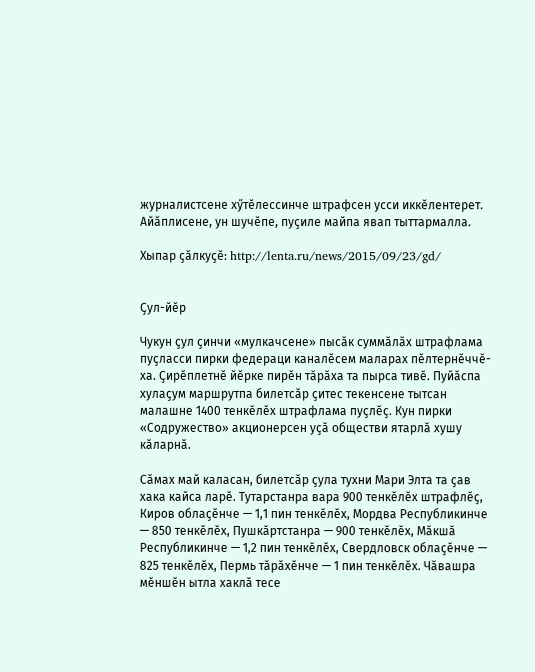журналистсене хӳтӗлессинче штрафсен усси иккӗлентерет. Айӑплисене, ун шучӗпе, пуҫиле майпа явап тыттармалла.

Хыпар ҫӑлкуҫӗ: http://lenta.ru/news/2015/09/23/gd/


Ҫул-йӗр

Чукун ҫул ҫинчи «мулкачсене» пысӑк суммӑлӑх штрафлама пуҫласси пирки федераци каналӗсем маларах пӗлтернӗччӗ-ха. Ҫирӗплетнӗ йӗрке пирӗн тӑрӑха та пырса тивӗ. Пуйӑспа хулаҫум маршрутпа билетсӑр ҫитес текенсене тытсан малашне 1400 тенкӗлӗх штрафлама пуҫлӗҫ. Кун пирки «Содружество» акционерсен уҫӑ обществи ятарлӑ хушу кӑларнӑ.

Сӑмах май каласан, билетсӑр ҫула тухни Мари Элта та ҫав хака кайса ларӗ. Тутарстанра вара 900 тенкӗлӗх штрафлӗҫ, Киров облаҫӗнче — 1,1 пин тенкӗлӗх, Мордва Республикинче — 850 тенкӗлӗх, Пушкӑртстанра — 900 тенкӗлӗх, Мӑкшӑ Республикинче — 1,2 пин тенкӗлӗх, Свердловск облаҫӗнче — 825 тенкӗлӗх, Пермь тӑрӑхӗнче — 1 пин тенкӗлӗх. Чӑвашра мӗншӗн ытла хаклӑ тесе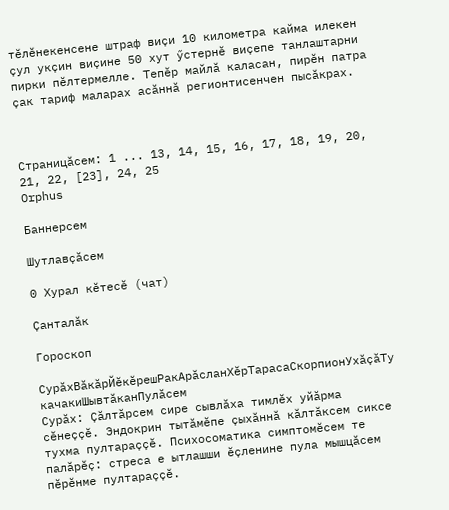тӗлӗнекенсене штраф виҫи 10 километра кайма илекен ҫул укҫин виҫине 50 хут ӳстернӗ виҫепе танлаштарни пирки пӗлтермелле. Тепӗр майлӑ каласан, пирӗн патра ҫак тариф маларах асӑннӑ регионтисенчен пысӑкрах.



Страницӑсем: 1 ... 13, 14, 15, 16, 17, 18, 19, 20, 21, 22, [23], 24, 25
Orphus

Баннерсем

Шутлавҫӑсем

0 Хурал кӗтесӗ (чат)

Ҫанталӑк

Гороскоп

СурӑхВӑкӑрЙӗкӗрешРакАрӑсланХӗрТарасаСкорпионУхӑҫӑТу качакиШывтӑканПулӑсем
Сурӑх: Ҫӑлтӑрсем сире сывлӑха тимлӗх уйӑрма сӗнеҫҫӗ. Эндокрин тытӑмӗпе ҫыхӑннӑ кӑлтӑксем сиксе тухма пултараҫҫӗ. Психосоматика симптомӗсем те палӑрӗҫ: стреса е ытлашши ӗҫленине пула мышцӑсем пӗрӗнме пултараҫҫӗ.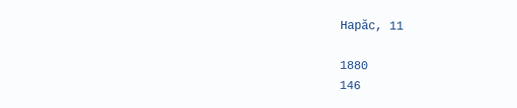Нарӑс, 11

1880
146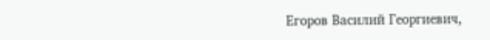Егоров Василий Георгиевич,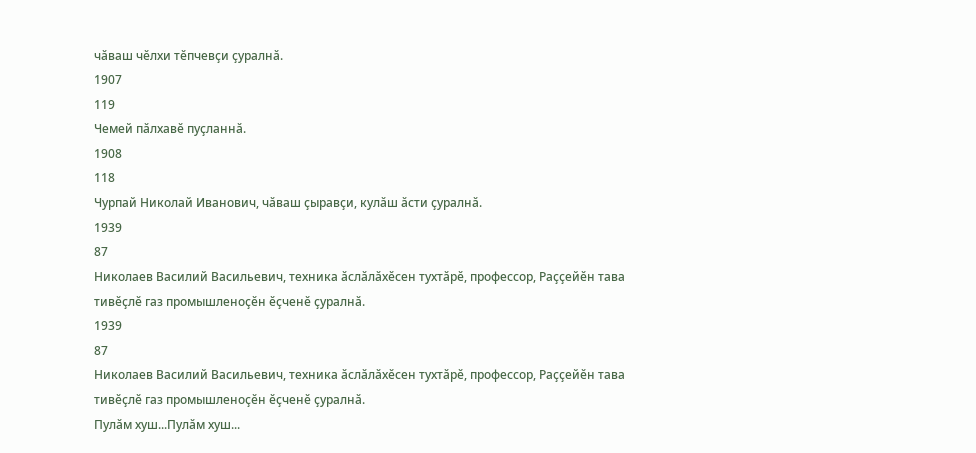чӑваш чӗлхи тӗпчевҫи ҫуралнӑ.
1907
119
Чемей пӑлхавӗ пуҫланнӑ.
1908
118
Чурпай Николай Иванович, чӑваш ҫыравҫи, кулӑш ӑсти ҫуралнӑ.
1939
87
Николаев Василий Васильевич, техника ӑслӑлӑхӗсен тухтӑрӗ, профессор, Раҫҫейӗн тава тивӗҫлӗ газ промышленоҫӗн ӗҫченӗ ҫуралнӑ.
1939
87
Николаев Василий Васильевич, техника ӑслӑлӑхӗсен тухтӑрӗ, профессор, Раҫҫейӗн тава тивӗҫлӗ газ промышленоҫӗн ӗҫченӗ ҫуралнӑ.
Пулӑм хуш...Пулӑм хуш...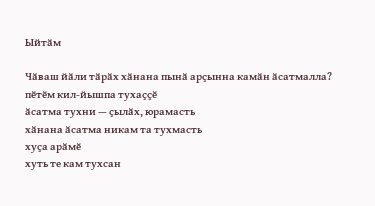Ыйтӑм

Чӑваш йӑли тӑрӑх хӑнана пынӑ арҫынна камӑн ӑсатмалла?
пӗтӗм кил-йышпа тухаҫҫӗ
ӑсатма тухни — ҫылӑх, юрамасть
хӑнана ӑсатма никам та тухмасть
хуҫа арӑмӗ
хуть те кам тухсан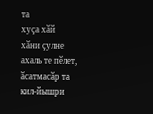та
хуҫа хӑй
хӑни ҫулне ахаль те пӗлет, ӑсатмасӑр та
кил-йышри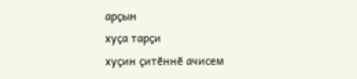арҫын
хуҫа тарҫи
хуҫин ҫитӗннӗ ачисем